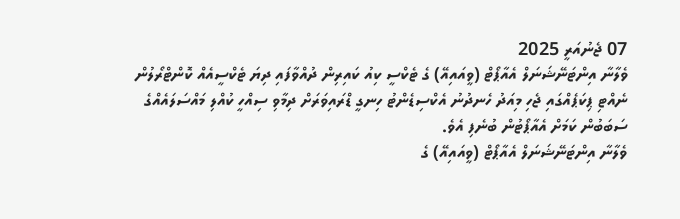07 ޖެނުއަރީ 2025
ވެލާނާ އިންޓަނޭޝަނަލް އެއާޕޯޓް (ވީއައިއޭ) ގެ ޓެކްސީ ކިއު ކައިރިން ދުއްވާފައި ދިޔަ ޓެކްސީއެއް ކޮންޓްރޯލުން ނެއްޓި ޕިކަޕެއްގައި ޖެހި މިއަދު ހެނދުނު އެކްސިޑެންޓު ހިނގީ ޑްރައިވަރަށް ދިމާވި ސިއްހީ ކުއްލި މައްސަލައެއްގެ ސަބަބުން ކަމަށް އެއާޕޯޓުން ބުނެފި އެވެ.
ވެލާނާ އިންޓަނޭޝަނަލް އެއާޕޯޓް (ވީއައިއޭ) ގެ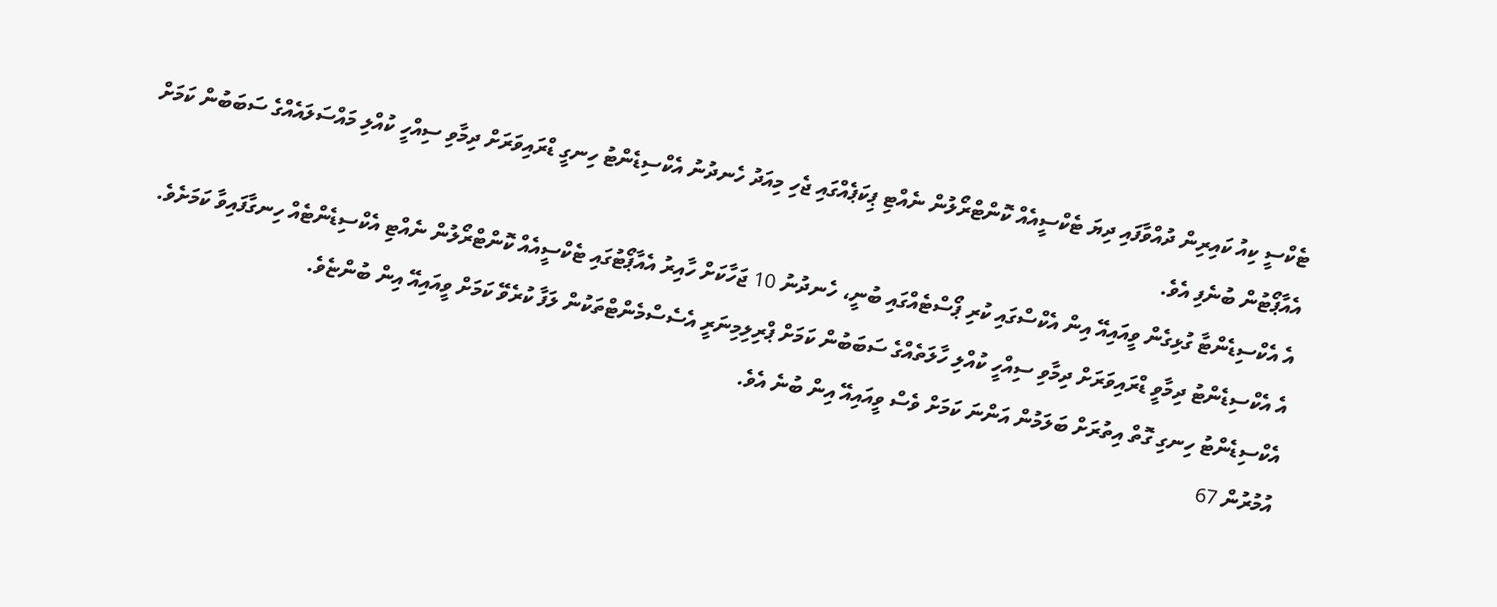ޓެކްސީ ކިއު ކައިރިން ދުއްވާފައި ދިޔަ ޓެކްސީއެއް ކޮންޓްރޯލުން ނެއްޓި ޕިކަޕެއްގައި ޖެހި މިއަދު ހެނދުނު އެކްސިޑެންޓު ހިނގީ ޑްރައިވަރަށް ދިމާވި ސިއްހީ ކުއްލި މައްސަލައެއްގެ ސަބަބުން ކަމަށް އެއާޕޯޓުން ބުނެފި އެވެ.
އެ އެކްސިޑެންޓާ ގުޅިގެން ވީއައިއޭ އިން އެކްސްގައި ކުރި ޕޯސްޓެއްގައި ބުނީ، ހެނދުނު 10 ޖަހާކަށް ހާއިރު އެއާޕޯޓުގައި ޓެކްސީއެއް ކޮންޓްރޯލުން ނެއްޓި އެކްސިޑެންޓެއް ހިނގާފައިވާ ކަމަށެވެ.
އެ އެކްސިޑެންޓު ދިމާވީ ޑްރައިވަރަށް ދިމާވި ސިއްހީ ކުއްލި ހާލަތެއްގެ ސަބަބުން ކަމަށް ޕްރިލިމިނަރީ އެސެސްމެންޓްތަކުން ލަފާ ކުރެވޭ ކަމަށް ވީއައިއޭ އިން ބުންޏެވެ.
އެކްސިޑެންޓު ހިނގި ގޮތް އިތުރަށް ބަލަމުން އަންނަ ކަމަށް ވެސް ވީއައިއޭ އިން ބުނެ އެވެ.
އުމުރުން 67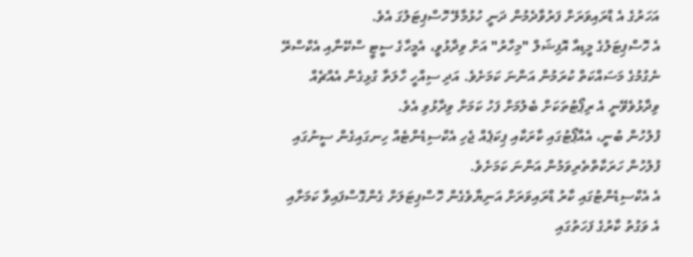އަހަރުގެ އެ ޑްރައިވަރަށް ފަރުވާދެމުން ދަނީ ހުޅުމާލޭ ހޮސްޕިޓަލުގަ އެވެ.
އެ ހޮސްޕިޓަލުގެ މީޑިއާ އޮފިޝަލް "މިހާރު" އަށް ވިދާޅުވީ، އެމީހާގެ ސީޓީ ސްކޭނާއި އެކްސްރޭ ނެގުމުގެ މަސައްކަތް ކުރަމުން އަންނަ ކަމަށެވެ. އަދި ސިއްހީ ހާލަތާ ގުޅިގެން އެއްޗެއް ވިދާޅުވެވޭނީ އެ ރިޕޯޓުތަކަށް ބެލުމަށް ފަހު ކަމަށް ވިދާޅުވި އެވެ.
ފުލުހުން ބުނީ، އެއާޕޯޓުގައި ކާރަކާއި ޕިކަޕެއް ޖެހި އެކްސިޑެންޓެއް ހިނގައިގެން ސީނުގައި ފުލުހުން ހަރަކާތްތެރިވަމުން އަންނަ ކަމަށެވެ.
އެ އެކްސިޑެންޓުގައި ކާރު ޑްރައިވަރަށް އަނިޔާވެގެން ހޮސްޕިޓަލަށް ގެންގޮސްފައިވާ ކަމަށާއި އެ ވަގުތު ކާރުގެ ފަހަތުގައި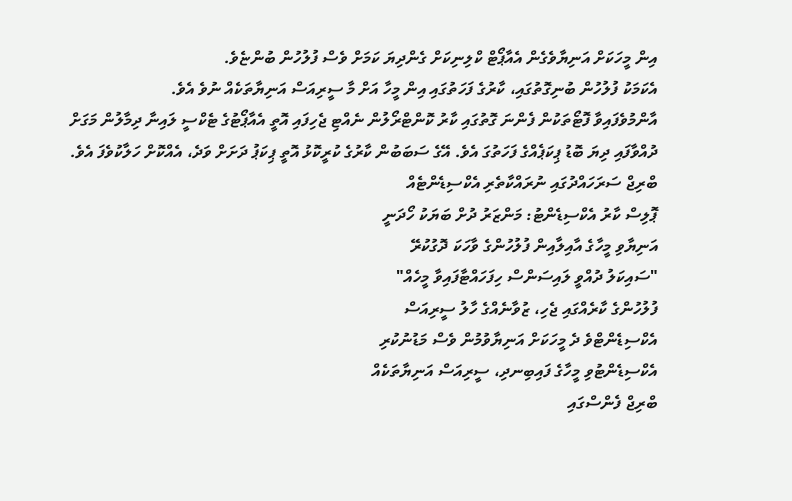އިން މީހަކަށް އަނިޔާވެގެން އެއާޕޯޓް ކްލިނިކަށް ގެންދިޔަ ކަމަށް ވެސް ފުލުހުން ބުންޏެވެ.
އެކަމަކު ފުލުހުން ބުނިގޮތުގައި، ކާރުގެ ފަހަތުގައި އިން މީހާ އަށް މާ ސީރިއަސް އަނިޔާތަކެއް ނުވެ އެވެ.
އާންމުވެފައިވާ ފޮޓޯތަކުން ފެންނަ ގޮތުގައި ކާރު ކޮންޓްރޯލުން ނެއްޓި ޖެހިފައި އޮތީ އެއާޕޯޓުގެ ޓެކްސީ ލައިނާ ދިމާލުން މަގަށް ދުއްވާފައި ދިޔަ ބޮޑު ޕިކަޕެއްގެ ފަހަތުގަ އެވެ. އޭގެ ސަބަބުން ކާރުގެ ކުރީކޮޅު އޮތީ ޕިކަޕު ދަށަށް ވަދެ، އެއްކޮށް ހަލާކުވެފަ އެވެ.
ބްރިޖް ސަރަހައްދުގައި ނުރައްކާތެރި އެކްސިޑެންޓެއް
ޕޮލިސް ކާރު އެކްސިޑެންޓު: މަންޒަރު ދުށް ބަޔަކު ހޯދަނީ
އަނިޔާވި މީހާގެ އާއިލާއިން ފުލުހުންގެ ވާހަކަ ދޮގުކުރޭ
"ސައިކަލު ދުއްވީ ލައިސަންސް ހިފަހައްޓާފައިވާ މީހެއް"
ފުލުހުންގެ ކާރެއްގައި ޖެހި، ޒުވާނެއްގެ ހާލު ސީރިއަސް
އެކްސިޑެންޓްވެ ދެ މީހަކަށް އަނިޔާވުމުން ވެސް މަޑުނުކުރި
އެކްސިޑެންޓުވި މީހާގެ ފައިބިނދި، ސީރިއަސް އަނިޔާތަކެއް
ބްރިޖް ފެންސްގައި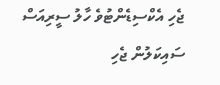ޖެހި އެކްސިޑެންޓުވެ ހާލު ސީރިއަސް
ސައިކަލުން ޖެހި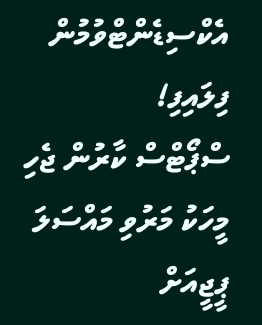އެކްސިޑެންޓްވުމުން ފިލައިފި!
ސްޕޯޓްސް ކާރުން ޖެހި މީހަކު މަރުވި މައްސަލަ ޕީޖީއަށް